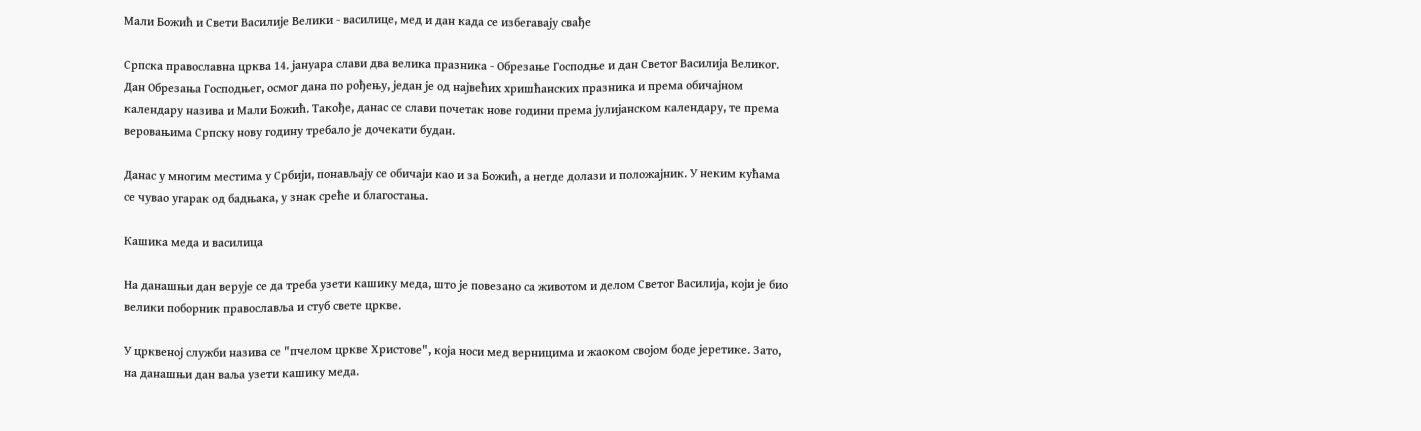Мали Божић и Свети Василије Велики - василице, мед и дан када се избегавају свађе

Српска православна црква 14. јануара слави два велика празника - Обрезање Господње и дан Светог Василија Великог. Дан Обрезања Господњег, осмог дана по рођењу, један је од највећих хришћанских празника и према обичајном календару назива и Мали Божић. Такође, данас се слави почетак нове години према јулијанском календару, те према веровањима Српску нову годину требало је дочекати будан.

Данас у многим местима у Србији, понављају се обичаји као и за Божић, а негде долази и положајник. У неким кућама се чувао угарак од бадњака, у знак среће и благостања.

Кашика меда и василица

На данашњи дан верује се да треба узети кашику меда, што је повезано са животом и делом Светог Василија, који је био велики поборник православља и стуб свете цркве.

У црквеној служби назива се "пчелом цркве Христове", која носи мед верницима и жаоком својом боде јеретике. Зато, на данашњи дан ваља узети кашику меда.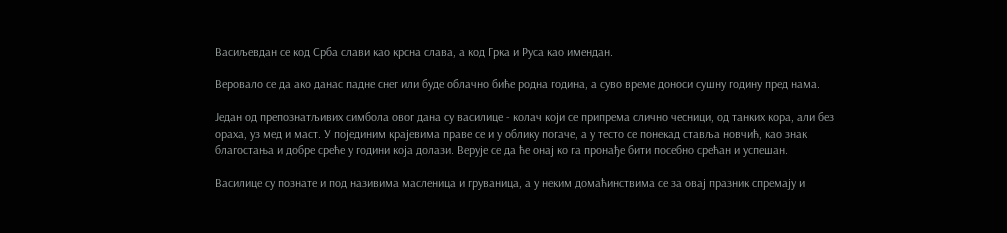Васиљевдан се код Срба слави као крсна слава, а код Грка и Руса као имендан.

Веровало се да ако данас падне снег или буде облачно биће родна година, а суво време доноси сушну годину пред нама.

Један од препознатљивих симбола овог дана су василице - колач који се припрема слично чесници, од танких кора, али без ораха, уз мед и маст. У појединим крајевима праве се и у облику погаче, а у тесто се понекад ставља новчић, као знак благостања и добре среће у години која долази. Верује се да ће онај ко га пронађе бити посебно срећан и успешан.

Василице су познате и под називима масленица и груваница, а у неким домаћинствима се за овај празник спремају и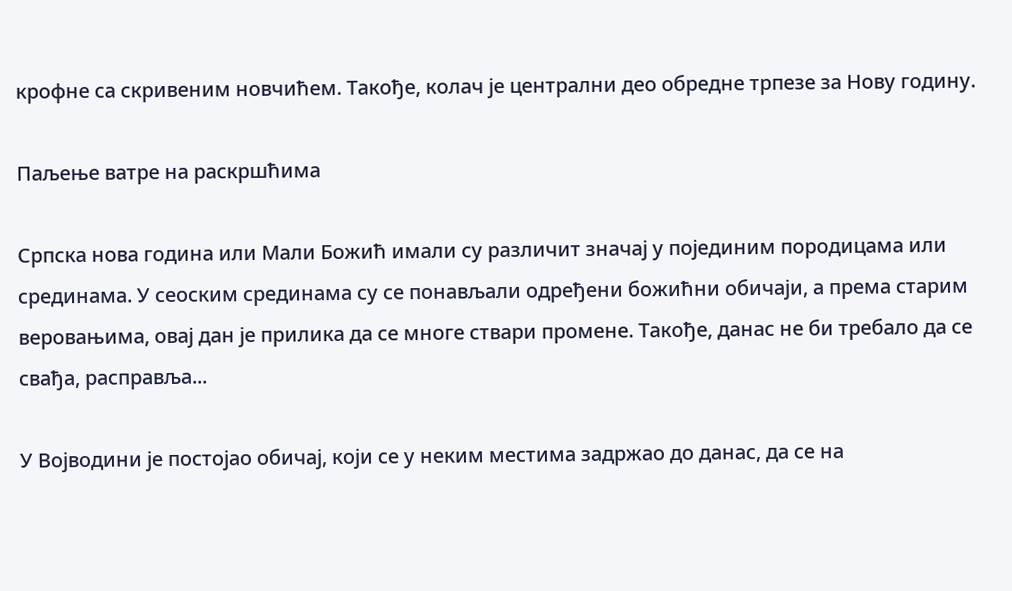крофне са скривеним новчићем. Такође, колач је централни део обредне трпезе за Нову годину.

Паљење ватре на раскршћима

Српска нова година или Мали Божић имали су различит значај у појединим породицама или срединама. У сеоским срединама су се понављали одређени божићни обичаји, а према старим веровањима, овај дан је прилика да се многе ствари промене. Такође, данас не би требало да се свађа, расправља...

У Војводини је постојао обичај, који се у неким местима задржао до данас, да се на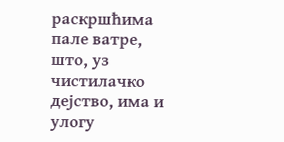раскршћима пале ватре, што, уз чистилачко дејство, има и улогу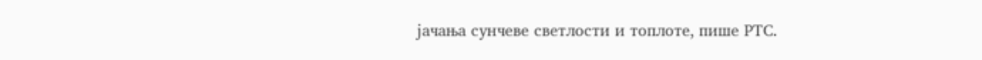јачања сунчеве светлости и топлоте, пише РТС.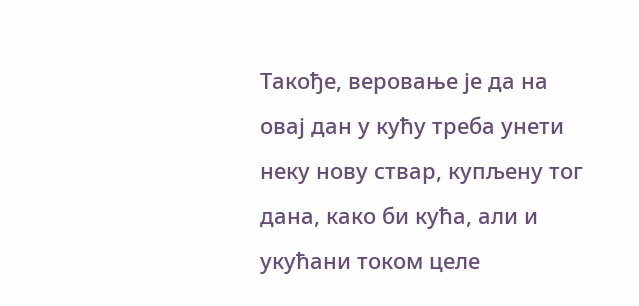Такође, веровање је да на овај дан у кућу треба унети неку нову ствар, купљену тог дана, како би кућа, али и укућани током целе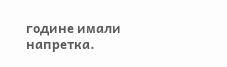године имали напретка.